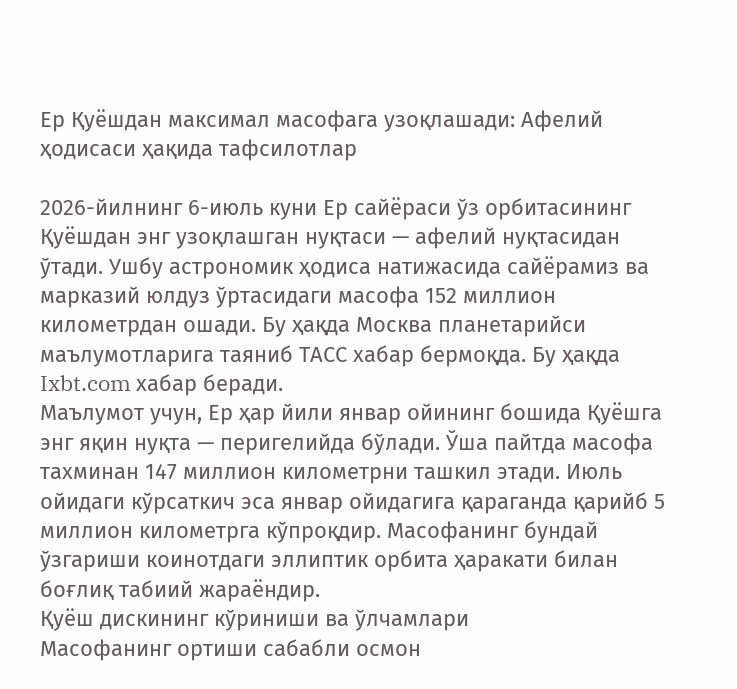Ер Қуёшдан максимал масофага узоқлашади: Афелий ҳодисаси ҳақида тафсилотлар

2026-йилнинг 6-июль куни Ер сайёраси ўз орбитасининг Қуёшдан энг узоқлашган нуқтаси — афелий нуқтасидан ўтади. Ушбу астрономик ҳодиса натижасида сайёрамиз ва марказий юлдуз ўртасидаги масофа 152 миллион километрдан ошади. Бу ҳақда Москва планетарийси маълумотларига таяниб ТАСС хабар бермоқда. Бу ҳақда Ixbt.com хабар беради.
Маълумот учун, Ер ҳар йили январ ойининг бошида Қуёшга энг яқин нуқта — перигелийда бўлади. Ўша пайтда масофа тахминан 147 миллион километрни ташкил этади. Июль ойидаги кўрсаткич эса январ ойидагига қараганда қарийб 5 миллион километрга кўпроқдир. Масофанинг бундай ўзгариши коинотдаги эллиптик орбита ҳаракати билан боғлиқ табиий жараёндир.
Қуёш дискининг кўриниши ва ўлчамлари
Масофанинг ортиши сабабли осмон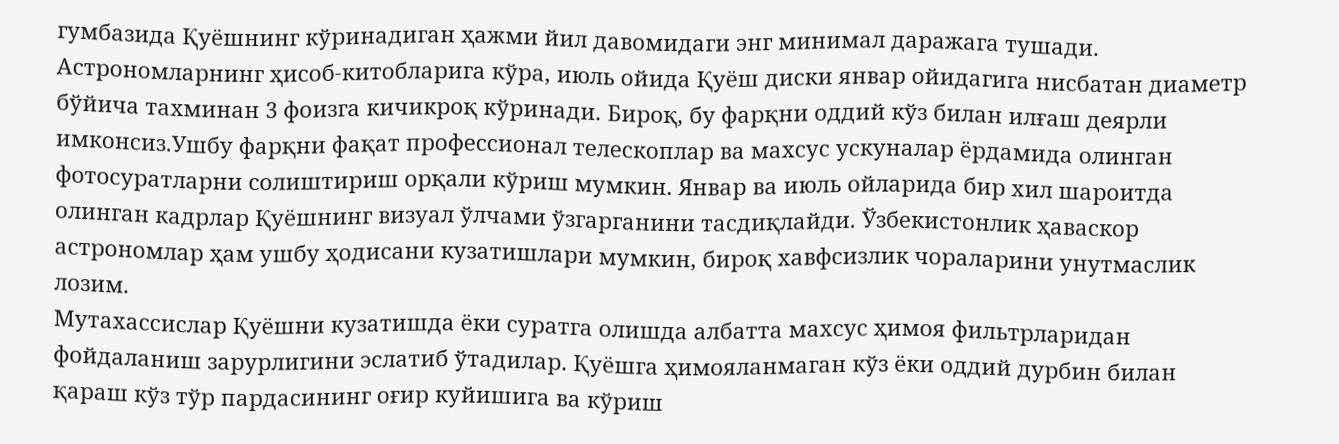гумбазида Қуёшнинг кўринадиган ҳажми йил давомидаги энг минимал даражага тушади. Астрономларнинг ҳисоб-китобларига кўра, июль ойида Қуёш диски январ ойидагига нисбатан диаметр бўйича тахминан 3 фоизга кичикроқ кўринади. Бироқ, бу фарқни оддий кўз билан илғаш деярли имконсиз.Ушбу фарқни фақат профессионал телескоплар ва махсус ускуналар ёрдамида олинган фотосуратларни солиштириш орқали кўриш мумкин. Январ ва июль ойларида бир хил шароитда олинган кадрлар Қуёшнинг визуал ўлчами ўзгарганини тасдиқлайди. Ўзбекистонлик ҳаваскор астрономлар ҳам ушбу ҳодисани кузатишлари мумкин, бироқ хавфсизлик чораларини унутмаслик лозим.
Мутахассислар Қуёшни кузатишда ёки суратга олишда албатта махсус ҳимоя фильтрларидан фойдаланиш зарурлигини эслатиб ўтадилар. Қуёшга ҳимояланмаган кўз ёки оддий дурбин билан қараш кўз тўр пардасининг оғир куйишига ва кўриш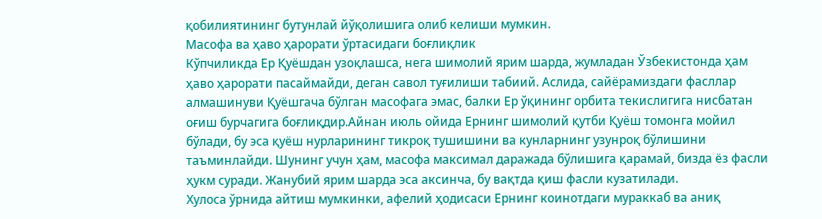қобилиятининг бутунлай йўқолишига олиб келиши мумкин.
Масофа ва ҳаво ҳарорати ўртасидаги боғлиқлик
Кўпчиликда Ер Қуёшдан узоқлашса, нега шимолий ярим шарда, жумладан Ўзбекистонда ҳам ҳаво ҳарорати пасаймайди, деган савол туғилиши табиий. Аслида, сайёрамиздаги фасллар алмашинуви Қуёшгача бўлган масофага эмас, балки Ер ўқининг орбита текислигига нисбатан оғиш бурчагига боғлиқдир.Айнан июль ойида Ернинг шимолий қутби Қуёш томонга мойил бўлади, бу эса қуёш нурларининг тикроқ тушишини ва кунларнинг узунроқ бўлишини таъминлайди. Шунинг учун ҳам, масофа максимал даражада бўлишига қарамай, бизда ёз фасли ҳукм суради. Жанубий ярим шарда эса аксинча, бу вақтда қиш фасли кузатилади.
Хулоса ўрнида айтиш мумкинки, афелий ҳодисаси Ернинг коинотдаги мураккаб ва аниқ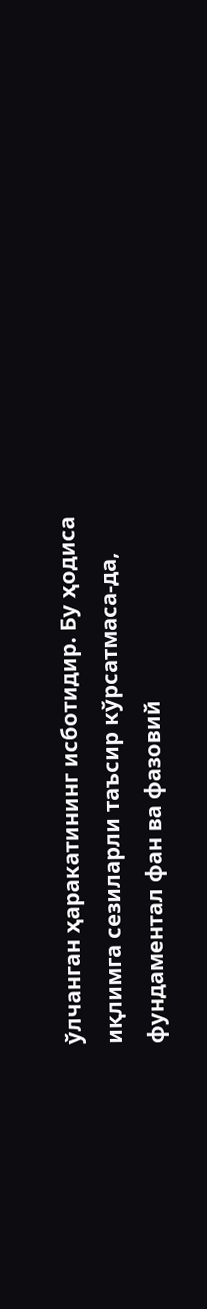ўлчанган ҳаракатининг исботидир. Бу ҳодиса иқлимга сезиларли таъсир кўрсатмаса-да, фундаментал фан ва фазовий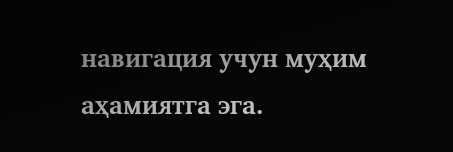навигация учун муҳим аҳамиятга эга.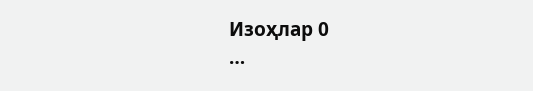Изоҳлар 0
…